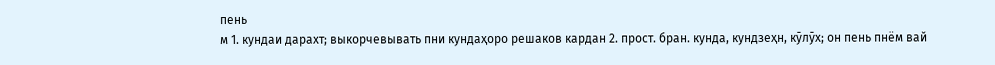пень
м 1. кундаи дарахт; выкорчевывать пни кундаҳоро решаков кардан 2. прост. бран. кунда, кундзеҳн, кӯлӯх; он пень пнём вай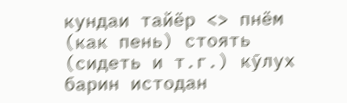кундаи тайёр <> пнём (как пень) стоять (сидеть и т.г.) кӯлух барин истодан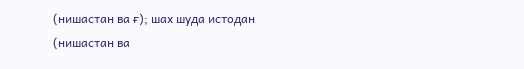(нишастан ва ғ); шах шуда истодан (нишастан ва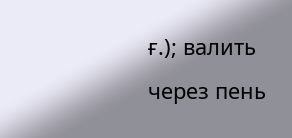ғ.); валить через пень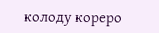колоду кореро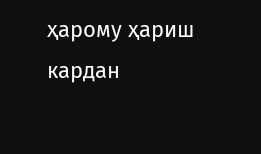ҳарому ҳариш кардан